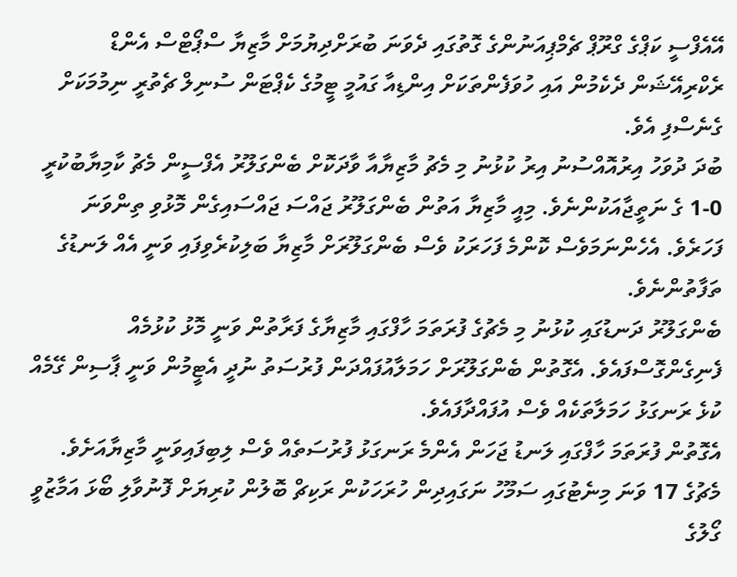އޭއެފްސީ ކަޕްގެ ގްރޫޕް ޗެމްޕިއަނުންގެ ގޮތުގައި ދެވަނަ ބުރަށްދިޔުމަށް މާޒިޔާ ސްޕޯޓްސް އެންޑް ރެކްރިއޭޝަން ދެކެމުން އައި ހުވަފެންތަކަށް އިންޑިއާ ގައުމީ ޓީމުގެ ކެޕްޓަން ސުނިލް ޗެތުރީ ނިމުމަކަށް ގެނެސްފި އެވެ.
ބުދަ ދުވަހު އިރުއޮއްސުނު އިރު ކުޅުނު މި މެޗު މާޒިޔާއާ ވާދަކޮށް ބެންގަލޫރު އެފްސީން މެޗު ކާމިޔާބުކުރީ 0-1 ގެ ނަތީޖާއަކުންނެވެ. މިއީ މާޒިޔާ އަތުން ބެންގަލޫރު ޖައްސަ ޖައްސައިގެން މޮޅުވި ތިންވަނަ ފަހަރެވެ. އެހެންނަމަވެސް ކޮންމެ ފަހަރަކު ވެސް ބެންގަލޫރަށް މާޒިޔާ ބަލިކުރެވިފައި ވަނީ އެއް ލަނޑުގެ ތަފާތުންނެވެ.
ބެންގަލޫރު ދަނޑުގައި ކުޅުނު މި މެޗުގެ ފުރަތަމަ ހާފްގައި މާޒިޔާގެ ފަރާތުން ވަނީ މޮޅު ކުޅުމެއް ފެނިގެންގޮސްފައެވެ. އެގޮތުން ބެންގަލޫރަށް ހަމަލާއުފައްދަން ފުރުސަތު ނުދީ އެޓީމުން ވަނީ ޕާސިން ގޭމެއް ކުޅެ ރަނގަޅު ހަމަލާތަކެއް ވެސް އުފައްދާފައެވެ.
އެގޮތުން ފުރަތަމަ ހާފްގައި ލަނޑު ޖަހަން އެންމެ ރަނގަޅު ފުރުސަތެއް ވެސް ލިބިފައިވަނީ މާޒިޔާއަށެވެ. މެޗުގެ 17 ވަނަ މިނެޓުގައި ސަމޫހު ނަގައިދިން ހުރަހަކުން ރަކިޗް ބޮލުން ކުރިޔަށް ފޮނުވާލި ބޯޅަ އަމާޒުވީ ގޯލުގެ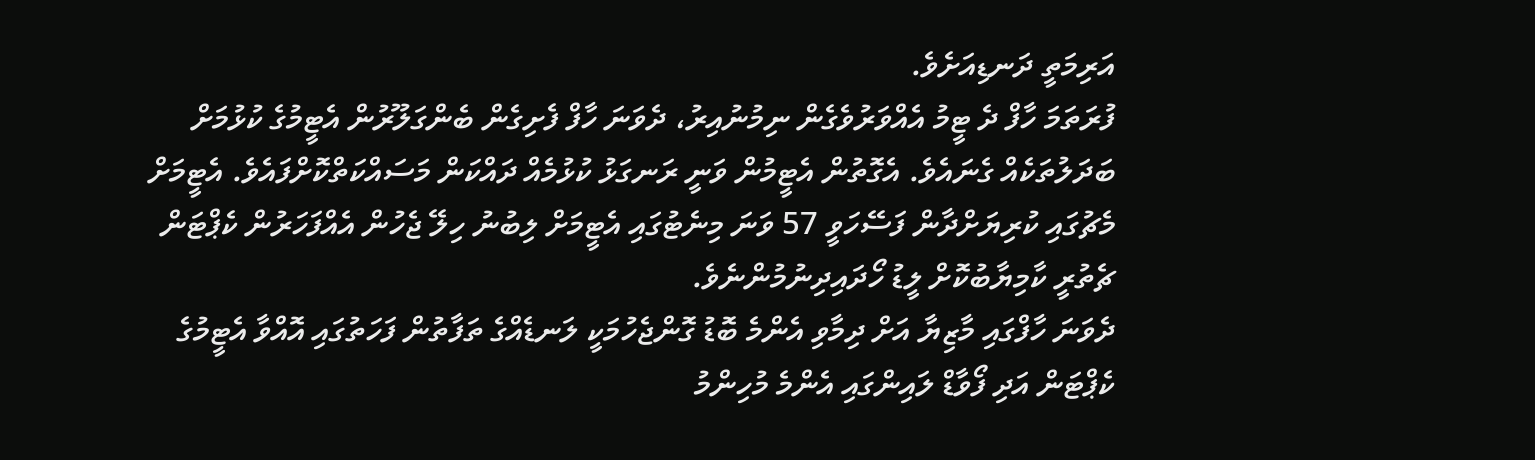އަރިމަތީ ދަނޑިއަށެވެ.
ފުރަތަމަ ހާފް ދެ ޓީމު އެއްވަރުވެގެން ނިމުނުއިރު، ދެވަނަ ހާފް ފެށިގެން ބެންގަލޫރުން އެޓީމުގެ ކުޅުމަށް ބަދަލުތަކެއް ގެނައެވެ. އެގޮތުން އެޓީމުން ވަނީ ރަނގަޅު ކުޅުމެއް ދައްކަން މަސައްކަތްކޮށްފައެވެ. އެޓީމަށް މެޗުގައި ކުރިޔަށްދާން ފަސޭހަވީ 57 ވަނަ މިނެޓުގައި އެޓީމަށް ލިބުނު ހިލޭ ޖެހުން އެއްފަހަރުން ކެޕްޓަން ޗެތުރީ ކާމިޔާބުކޮށް ލީޑު ހޯދައިދިނުމުންނެވެ.
ދެވަނަ ހާފްގައި މާޒިޔާ އަށް ދިމާވި އެންމެ ބޮޑު ގޮންޖެހުމަކީ ލަނޑެއްގެ ތަފާތުން ފަހަތުގައި އޮއްވާ އެޓީމުގެ ކެޕްޓަން އަދި ފޯވާޑް ލައިންގައި އެންމެ މުހިންމު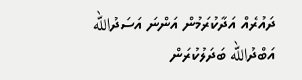ދައުރެއް އަދާކުރަމުން އަންނަ އަސަދުالله އަބްދުالله ބަދަލުކުރަން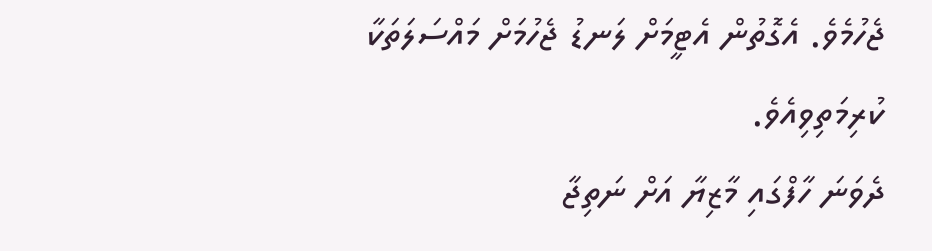ޖެހުމެވެ. އެގޮތުން އެޓީމަށް ލަނޑު ޖެހުމަށް މައްސަލަތަކާ ކުރިމަތިވިއެވެ.
ދެވަނަ ހާފްގައި މާޒިޔާ އަށް ނަތިޖާ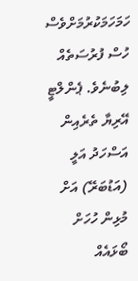ހަމަހަމަކުރުމަށްވެސް ހުސް ފުރުސަތެއް ލިބުނެވެ. ޕެންލްޓީ އޭރިޔާ ތެރެއިން އަސްހަދު އަލީ (އަޑުބަރޭ) އަށް މުޅިން ހުހަށް ބޯޅައެއް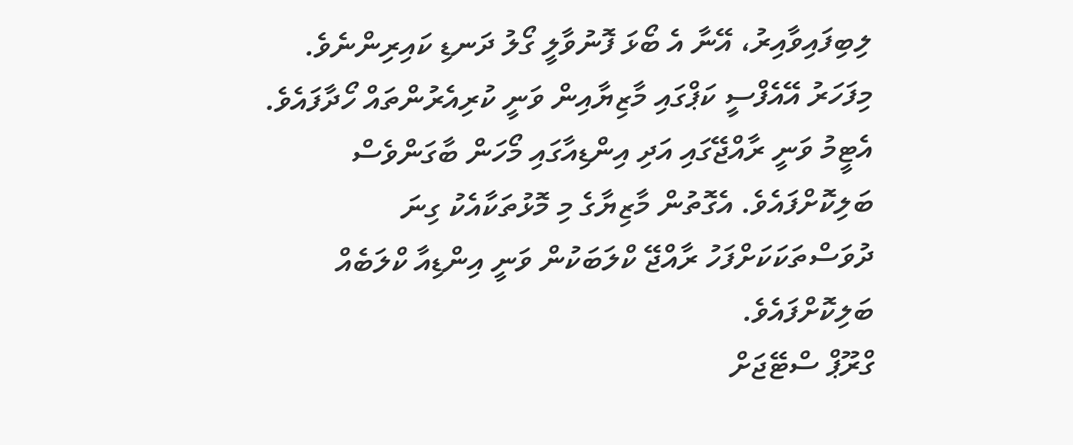ލިބިފައިވާއިރު، އޭނާ އެ ބޯޅަ ފޮނުވާލީ ގޯލު ދަނޑި ކައިރިންނެވެ.
މިފަހަރު އޭއެފްސީ ކަޕްގައި މާޒިޔާއިން ވަނީ ކުރިއެރުންތައް ހޯދާފައެވެ. އެޓީމު ވަނީ ރާއްޖޭގައި އަދި އިންޑިއާގައި މޯހަން ބާގަންވެސް ބަލިކޮށްފައެވެ. އެގޮތުން މާޒިޔާގެ މި މޮޅުތަކާއެކު ގިނަ ދުވަސްތަކަކަށްފަހު ރާއްޖޭ ކްލަބަކުން ވަނީ އިންޑިއާ ކްލަބެއް ބަލިކޮށްފައެވެ.
ގްރޫޕް ސްޓޭޖަށް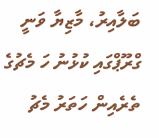ބަލާއިރު، މާޒިޔާ ވަނީ ގްރޫޕްގައި ކުޅުނު ހަ މެޗުގެ ތެރެއިން ހަތަރު މެޗު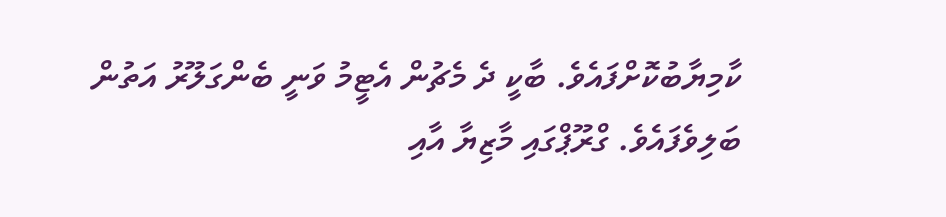ކާމިޔާބުކޮށްފައެވެ. ބާކީ ދެ މެޗުން އެޓީމު ވަނީ ބެންގަލޫރު އަތުން ބަލިވެފައެވެ. ގްރޫޕްގައި މާޒިޔާ އާއި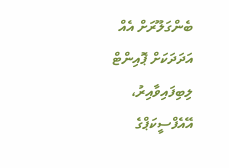ބެންގަލޫރަށް އެއް އަދަދަކަށް ޕޮއިންޓް ލިބިފައިވާއިރު، އޭއެފްސީކަޕްގެ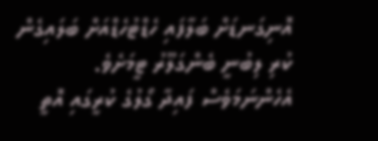އޮނިގަނޑަށް ބަލާފައި ހެޑްޓުހެޑްއަށް ބަލައިގެން ކުރި ލިބުނީ ބެންގަލޫރު ޓީމަށެވެ. އެހެންނަމަވެސް ފައިދާ ގޯލުގެ ކުރީގައި އޮތީ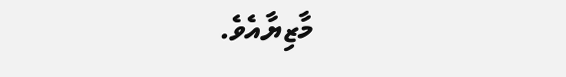މާޒިޔާއެވެ.